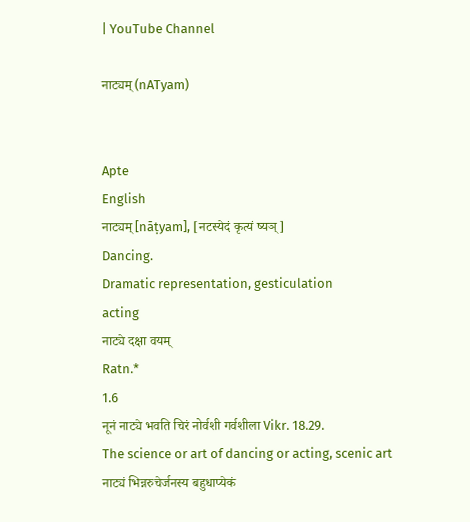| YouTube Channel

नाट्यम् (nATyam)


Apte
English
नाट्यम् [nāṭyam], [नटस्येदं कृत्यं ष्यञ्]
Dancing.
Dramatic representation, gesticulation
acting
नाट्ये दक्षा वयम्
Ratn.*
1.6
नूनं नाट्ये भवति चिरं नोर्वशी गर्वशीला Vikr. 18.29.
The science or art of dancing or acting, scenic art
नाट्यं भिन्नरुचेर्जनस्य बहुधाप्येकं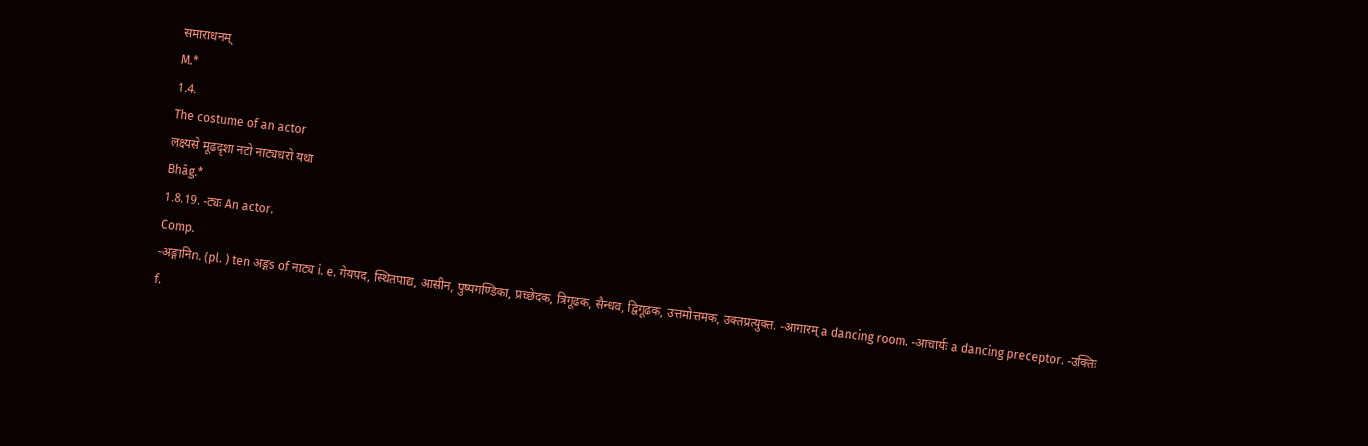समाराधनम्
M.*
1.4.
The costume of an actor
लक्ष्यसे मूढदृशा नटो नाट्यधरो यथा
Bhāg.*
1.8.19. -ट्यः An actor.
Comp.
-अङ्गानिn. (pl. ) ten अङ्गs of नाट्य i. e. गेयपद, स्थितपाद्य, आसीन, पुष्पगण्डिका, प्रच्छेदक, त्रिगूढक, सैन्धव, द्विगूढक, उत्तमोत्तमक, उक्तप्रत्युक्त. -आगारम् a dancing room. -आचार्यः a dancing preceptor. -उक्तिः
f.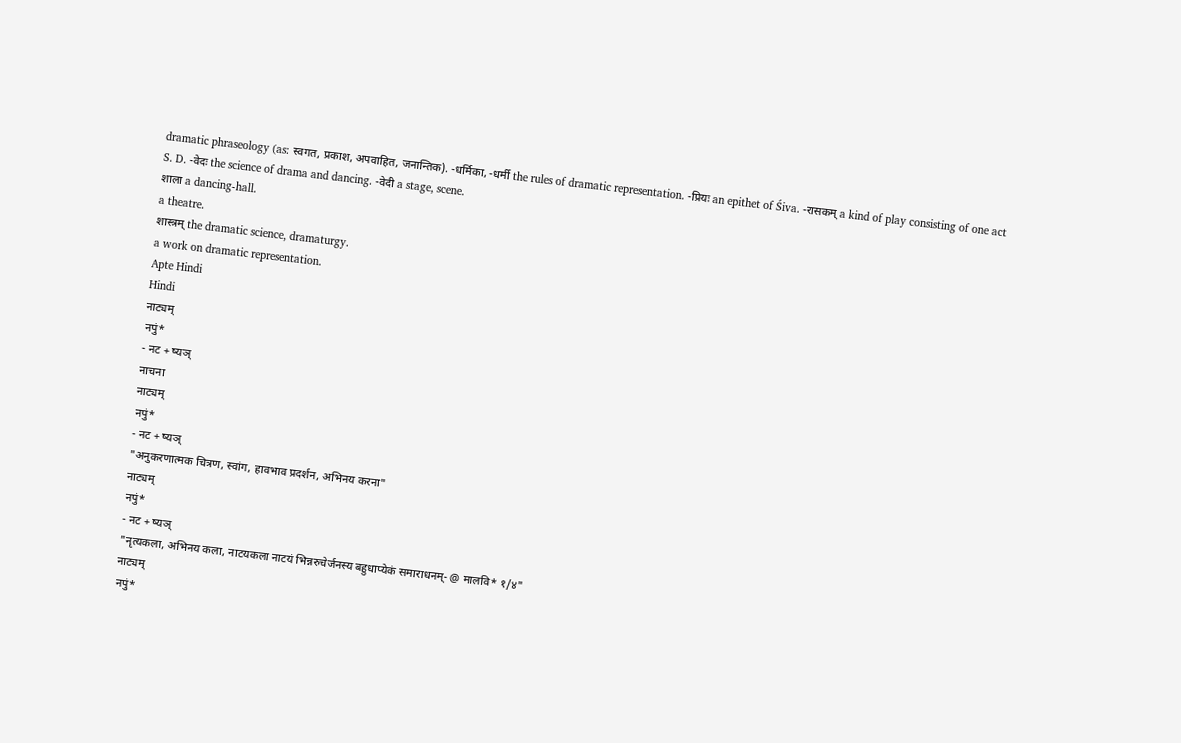dramatic phraseology (as: स्वगत, प्रकाश, अपवाहित, जनान्तिक). -धर्मिका, -धर्मी the rules of dramatic representation. -प्रियः an epithet of Śiva. -रासकम् a kind of play consisting of one act
S. D. -वेदः the science of drama and dancing. -वेदी a stage, scene.
शाला a dancing-hall.
a theatre.
शास्त्रम् the dramatic science, dramaturgy.
a work on dramatic representation.
Apte Hindi
Hindi
नाट्यम्
नपुं*
- नट + ष्यञ्
नाचना
नाट्यम्
नपुं*
- नट + ष्यञ्
"अनुकरणात्मक चित्रण, स्वांग, हावभाव प्रदर्शन, अभिनय करना"
नाट्यम्
नपुं*
- नट + ष्यञ्
"नृत्यकला, अभिनय कला, नाटयकला नाटयं भिन्नरुचेर्जनस्य बहुधाप्येकं समाराधनम्- @ मालवि* १/४"
नाट्यम्
नपुं*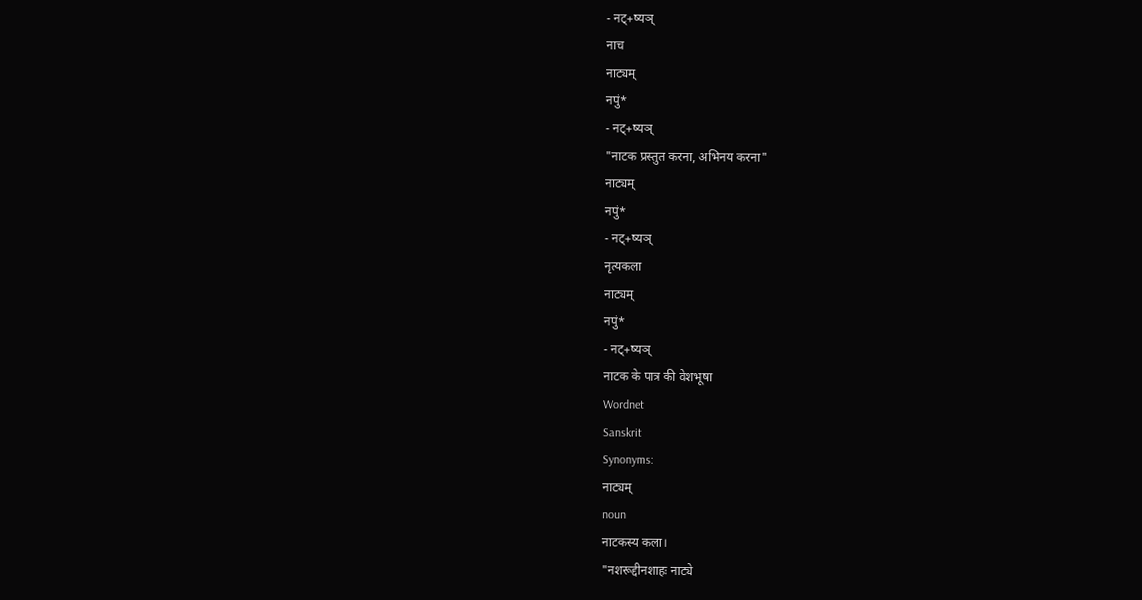- नट्+ष्यञ्
नाच
नाट्यम्
नपुं*
- नट्+ष्यञ्
"नाटक प्रस्तुत करना, अभिनय करना"
नाट्यम्
नपुं*
- नट्+ष्यञ्
नृत्यकला
नाट्यम्
नपुं*
- नट्+ष्यञ्
नाटक के पात्र की वेशभूषा
Wordnet
Sanskrit
Synonyms:
नाट्यम्
noun
नाटकस्य कला।
"नशरूद्दीनशाहः नाट्ये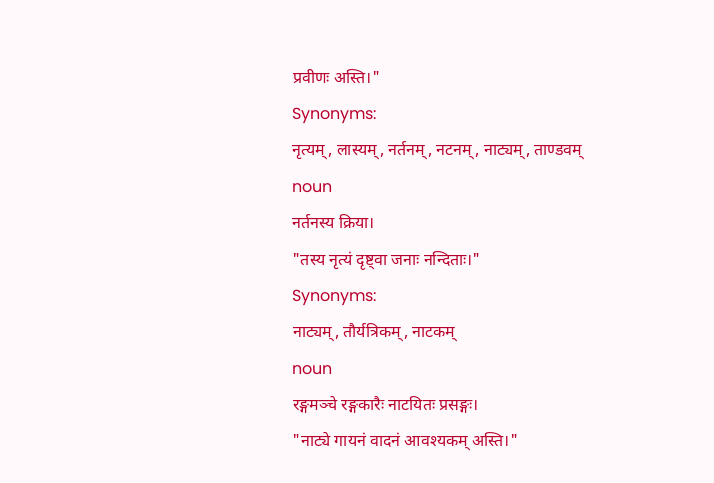प्रवीणः अस्ति।"
Synonyms:
नृत्यम्, लास्यम्, नर्तनम्, नटनम्, नाट्यम्, ताण्डवम्
noun
नर्तनस्य क्रिया।
"तस्य नृत्यं दृष्ट्वा जनाः नन्दिताः।"
Synonyms:
नाट्यम्, तौर्यत्रिकम्, नाटकम्
noun
रङ्गमञ्चे रङ्गकारैः नाटयितः प्रसङ्गः।
"नाट्ये गायनं वादनं आवश्यकम् अस्ति।"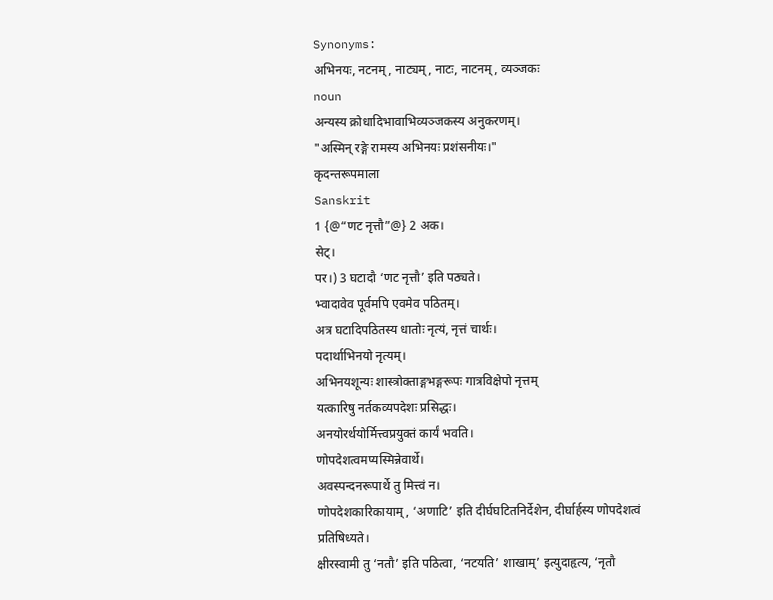Synonyms:
अभिनयः, नटनम्, नाट्यम्, नाटः, नाटनम्, व्यञ्जकः
noun
अन्यस्य क्रोधादिभावाभिव्यञ्जकस्य अनुकरणम्।
"अस्मिन् रङ्गे रामस्य अभिनयः प्रशंसनीयः।"
कृदन्तरूपमाला
Sanskrit
1 {@“णट नृत्तौ”@} 2 अक।
सेट्।
पर।) 3 घटादौ ‘णट नृत्तौ’ इति पठ्यते।
भ्वादावेव पूर्वमपि एवमेव पठितम्।
अत्र घटादिपठितस्य धातोः नृत्यं, नृत्तं चार्थः।
पदार्थाभिनयो नृत्यम्।
अभिनयशून्यः शास्त्रोक्ताङ्गभङ्गरूपः गात्रविक्षेपो नृत्तम्
यत्कारिषु नर्तकव्यपदेशः प्रसिद्धः।
अनयोरर्थयोर्मित्त्वप्रयुक्तं कार्यं भवति।
णोपदेशत्वमप्यस्मिन्नेवार्थे।
अवस्पन्दनरूपार्थे तु मित्त्वं न।
णोपदेशकारिकायाम्, ‘अणाटि’ इति दीर्घघटितनिर्देशेन, दीर्घार्हस्य णोपदेशत्वं प्रतिषिध्यते।
क्षीरस्वामी तु ‘नतौ’ इति पठित्वा, ‘नटयति’ शाखाम्’ इत्युदाहृत्य, ‘नृतौ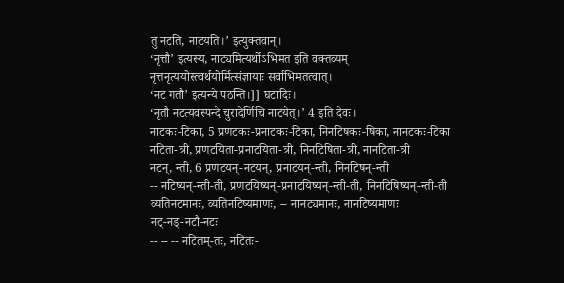तु नटति, नाटयति।’ इत्युक्तवान्।
‘नृत्तौ’ इत्यस्य, नाट्यमित्यर्थोऽभिमत इति वक्तव्यम्
नृत्तनृत्ययोस्त्वर्थयोर्मित्संज्ञायाः सर्वाभिमतत्वात्।
‘नट गतौ’ इत्यन्ये पठन्ति।]] घटादिः।
‘नृतौ नटत्यवस्पन्दे चुरादेर्णिचि नाटयेत्।’ 4 इति देवः।
नाटकः-टिका, 5 प्रणटकः-प्रनाटकः-टिका, निनटिषकः-षिका, नानटकः-टिका
नटिता-त्री, प्रणटयिता-प्रनाटयिता-त्री, निनटिषिता-त्री, नानटिता-त्री
नटन्, न्ती, 6 प्रणटयन्-नटयन्, प्रनाटयन्-न्ती, निनटिषन्-न्ती
-- नटिष्यन्-न्ती-ती, प्रणटयिष्यन्-प्रनाटयिष्यन्-न्ती-ती, निनटिषिष्यन्-न्ती-ती
व्यतिनटमानः, व्यतिनटिष्यमाणः, -- नानट्यमानः, नानटिष्यमाणः
नट्-नड्-नटौ-नटः
-- -- -- नटितम्-तः, नटितः-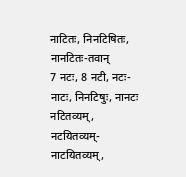नाटितः, निनटिषितः, नानटितः-तवान्
7 नटः, 8 नटी, नटः-नाटः, निनटिषुः, नानटः
नटितव्यम्, नटयितव्यम्-नाटयितव्यम्,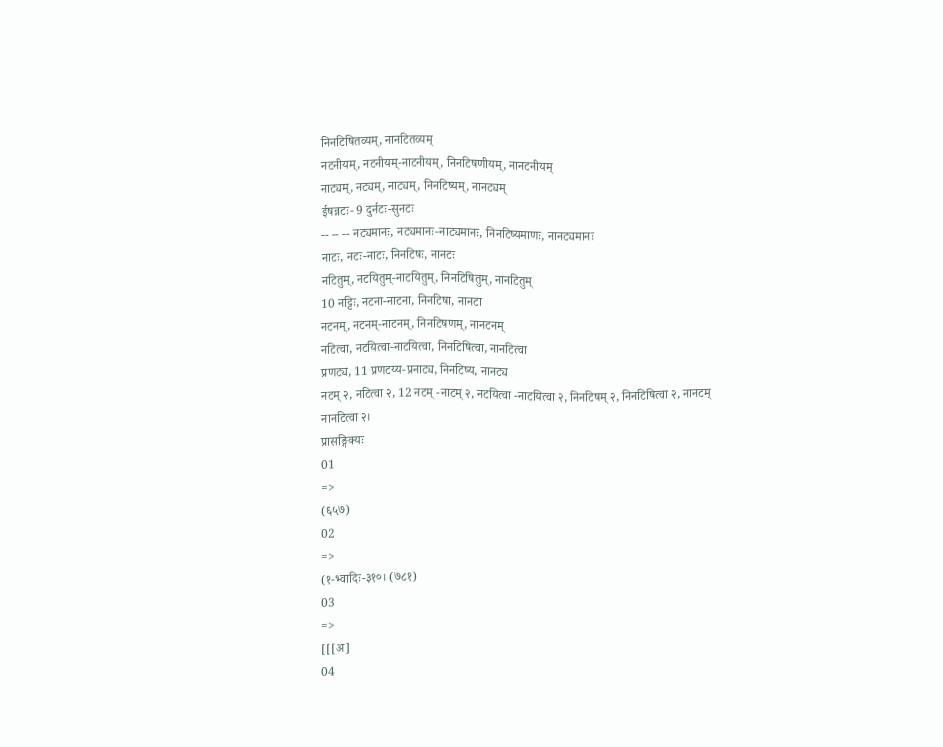निनटिषितव्यम्, नानटितव्यम्
नटनीयम्, नटनीयम्-नाटनीयम्, निनटिषणीयम्, नानटनीयम्
नाट्यम्, नट्यम्, नाट्यम्, निनटिष्यम्, नानट्यम्
ईषन्नटः- 9 दुर्नटः-सुनटः
-- -- -- नट्यमानः, नट्यमानः-नाट्यमानः, निनटिष्यमाणः, नानट्यमानः
नाटः, नटः-नाटः, निनटिषः, नानटः
नटितुम्, नटयितुम्-नाटयितुम्, निनटिषितुम्, नानटितुम्
10 नट्टिः, नटना-नाटना, निनटिषा, नानटा
नटनम्, नटनम्-नाटनम्, निनटिषणम्, नानटनम्
नटित्वा, नटयित्वा-नाटयित्वा, निनटिषित्वा, नानटित्वा
प्रणट्य, 11 प्रणटय्य-प्रनाट्य, निनटिष्य, नानट्य
नटम् २, नटित्वा २, 12 नटम् -नाटम् २, नटयित्वा -नाटयित्वा २, निनटिषम् २, निनटिषित्वा २, नानटम्
नानटित्वा २।
प्रासङ्गिक्यः
01
=>
(६५७)
02
=>
(१-भ्वादिः-३१०। (७८१)
03
=>
[[[अ]
04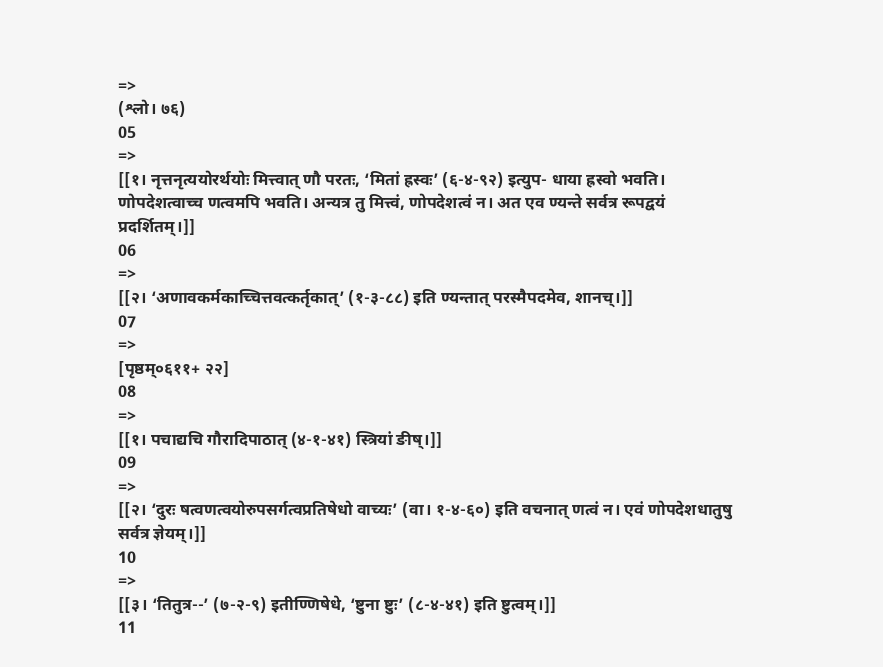=>
(श्लो। ७६)
05
=>
[[१। नृत्तनृत्ययोरर्थयोः मित्त्वात् णौ परतः, ‘मितां ह्रस्वः’ (६-४-९२) इत्युप- धाया ह्रस्वो भवति। णोपदेशत्वाच्च णत्वमपि भवति। अन्यत्र तु मित्त्वं, णोपदेशत्वं न। अत एव ण्यन्ते सर्वत्र रूपद्वयं प्रदर्शितम्।]]
06
=>
[[२। ‘अणावकर्मकाच्चित्तवत्कर्तृकात्’ (१-३-८८) इति ण्यन्तात् परस्मैपदमेव, शानच्।]]
07
=>
[पृष्ठम्०६११+ २२]
08
=>
[[१। पचाद्यचि गौरादिपाठात् (४-१-४१) स्त्रियां ङीष्।]]
09
=>
[[२। ‘दुरः षत्वणत्वयोरुपसर्गत्वप्रतिषेधो वाच्यः’ (वा। १-४-६०) इति वचनात् णत्वं न। एवं णोपदेशधातुषु सर्वत्र ज्ञेयम्।]]
10
=>
[[३। ‘तितुत्र--’ (७-२-९) इतीण्णिषेधे, ‘ष्टुना ष्टुः’ (८-४-४१) इति ष्टुत्वम्।]]
11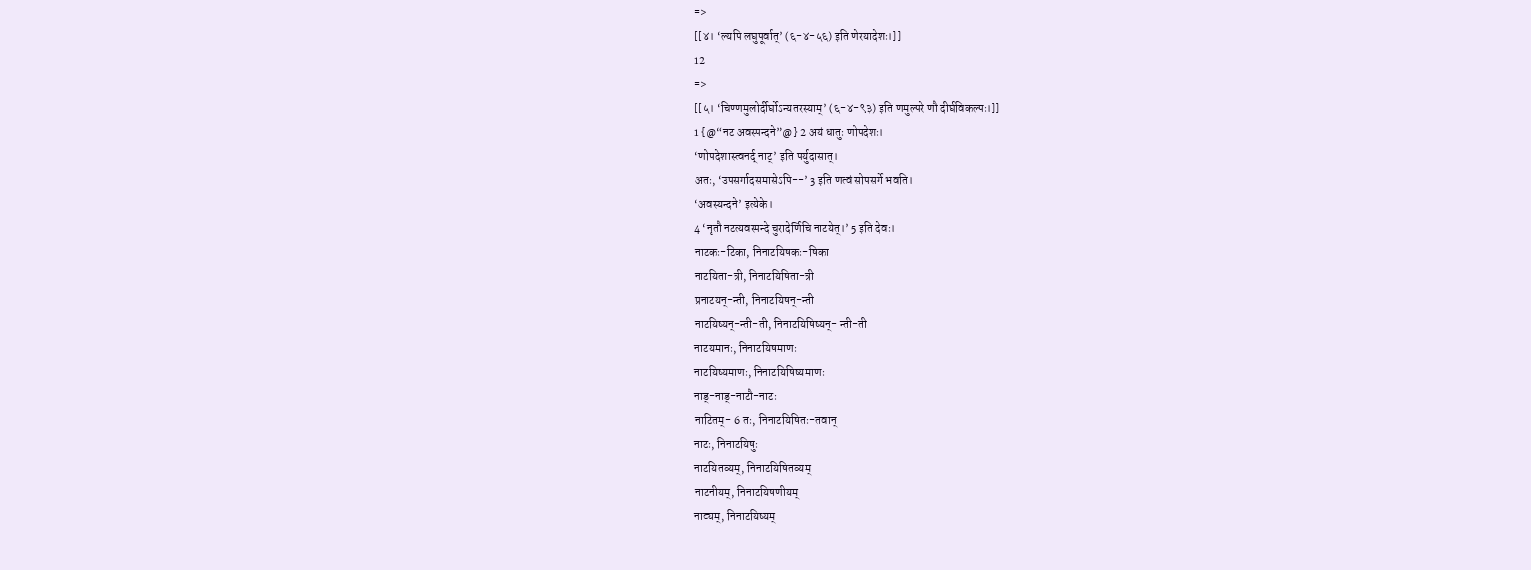=>
[[४। ‘ल्यपि लघुपूर्वात्’ (६-४-५६) इति णेरयादेशः।]]
12
=>
[[५। ‘चिण्णमुलोर्दीर्घोऽन्यतरस्याम्’ (६-४-९३) इति णमुल्परे णौ दीर्घविकल्पः।]]
1 {@“नट अवस्पन्दने”@} 2 अयं धातुः णोपदेशः।
‘णोपदेशास्त्वनर्द् नाट्’ इति पर्युदासात्।
अतः, ‘उपसर्गादसमासेऽपि--’ 3 इति णत्वं सोपसर्गे भवति।
‘अवस्यन्दने’ इत्येके।
4 ‘नृतौ नटत्यवस्पन्दे चुरादेर्णिचि नाटयेत्।’ 5 इति देवः।
नाटकः-टिका, निनाटयिषकः-षिका
नाटयिता-त्री, निनाटयिषिता-त्री
प्रनाटयन्-न्ती, निनाटयिषन्-न्ती
नाटयिष्यन्-न्ती-ती, निनाटयिषिष्यन्- न्ती-ती
नाटयमानः, निनाटयिषमाणः
नाटयिष्यमाणः, निनाटयिषिष्यमाणः
नाड्-नाड्-नाटौ-नाटः
नाटितम्- 6 तः, निनाटयिषितः-तवान्
नाटः, निनाटयिषुः
नाटयितव्यम्, निनाटयिषितव्यम्
नाटनीयम्, निनाटयिषणीयम्
नाट्यम्, निनाटयिष्यम्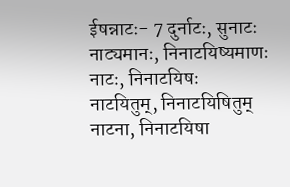ईषन्नाटः- 7 दुर्नाटः, सुनाटः
नाट्यमानः, निनाटयिष्यमाणः
नाटः, निनाटयिषः
नाटयितुम्, निनाटयिषितुम्
नाटना, निनाटयिषा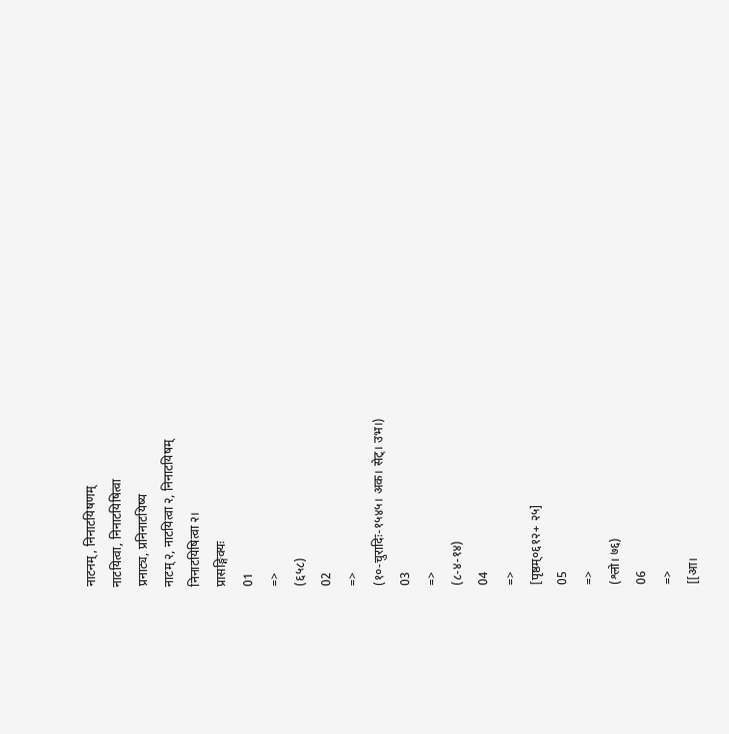नाटनम्, निनाटयिषणम्
नाटयित्वा, निनाटयिषित्वा
प्रनाट्य, प्रनिनाटयिष्य
नाटम् २, नाटयित्वा २, निनाटयिषम्
निनाटयिषित्वा २।
प्रासङ्गिक्यः
01
=>
(६५८)
02
=>
(१०-चुरादिः-१५४५। अक। सेट्। उभ।)
03
=>
(८-४-१४)
04
=>
[पृष्ठम्०६१२+ २५]
05
=>
(श्लो। ७६)
06
=>
[[आ।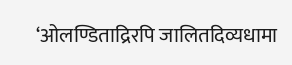‘ओलण्डिताद्रिरपि जालितदिव्यधामा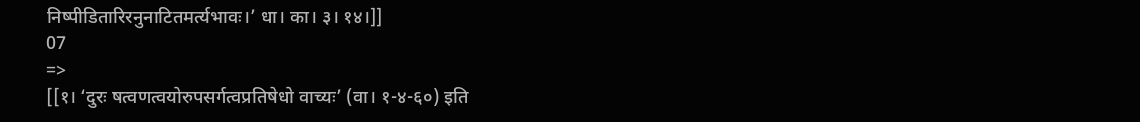निष्पीडितारिरनुनाटितमर्त्यभावः।’ धा। का। ३। १४।]]
07
=>
[[१। ‘दुरः षत्वणत्वयोरुपसर्गत्वप्रतिषेधो वाच्यः’ (वा। १-४-६०) इति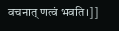वचनात् णत्वं भवति।]]